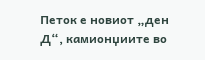Петок е новиот „ден Д“, камионџиите во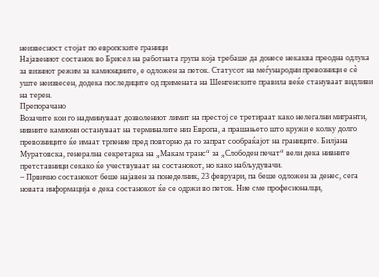неизвесност стојат по европските граници
Најавениот состанок во Брисел на работната група која требаше да донесе некаква преодна одлука за визниот режим за камионџиите, е одложен за петок. Статусот на меѓународни превозници е сè уште неизвесен, додека последиците од примената на Шенгенските правила веќе стануваат видливи на терен.
Препорачано
Возачите кои го надминуваат дозволениот лимит на престој се третираат како нелегални мигранти, нивните камиони остануваат на терминалите низ Европа, а прашањето што кружи е колку долго превозниците ќе имаат трпение пред повторно да го запрат сообраќајот на границите. Билјана Муратовска, генерална секретарка на „Макам транс“ за „Слободен печат“ вели дека нивните претставници секако ќе учествуваат на состанокот, но како набљудувачи.
– Првично состанокот беше најавен за понеделник, 23 февруари, па беше одложен за денес, сега новата информација е дека состанокот ќе се одржи во петок. Ние сме професионалци,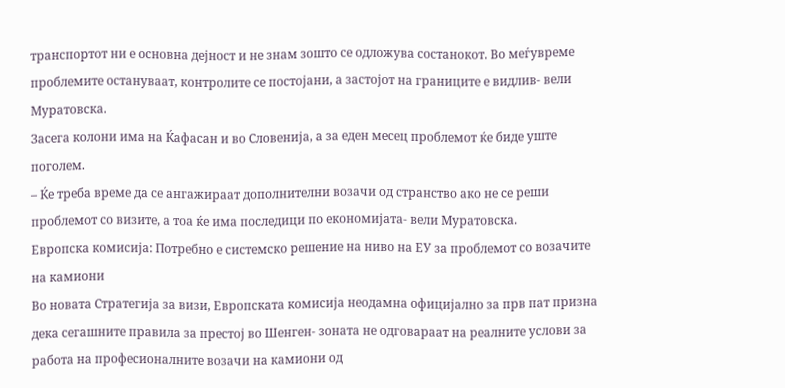транспортот ни е основна дејност и не знам зошто се одложува состанокот. Во меѓувреме проблемите остануваат, контролите се постојани, а застојот на границите е видлив- вели Муратовска.
Засега колони има на Ќафасан и во Словенија, а за еден месец проблемот ќе биде уште поголем.
– Ќе треба време да се ангажираат дополнителни возачи од странство ако не се реши проблемот со визите, а тоа ќе има последици по економијата- вели Муратовска.
Европска комисија: Потребно е системско решение на ниво на ЕУ за проблемот со возачите на камиони
Во новата Стратегија за визи, Европската комисија неодамна официјално за прв пат призна дека сегашните правила за престој во Шенген- зоната не одговараат на реалните услови за работа на професионалните возачи на камиони од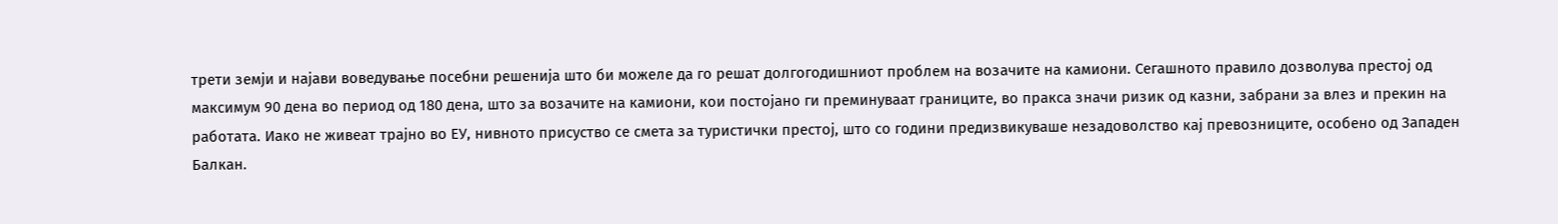трети земји и најави воведување посебни решенија што би можеле да го решат долгогодишниот проблем на возачите на камиони. Сегашното правило дозволува престој од максимум 90 дена во период од 180 дена, што за возачите на камиони, кои постојано ги преминуваат границите, во пракса значи ризик од казни, забрани за влез и прекин на работата. Иако не живеат трајно во ЕУ, нивното присуство се смета за туристички престој, што со години предизвикуваше незадоволство кај превозниците, особено од Западен Балкан.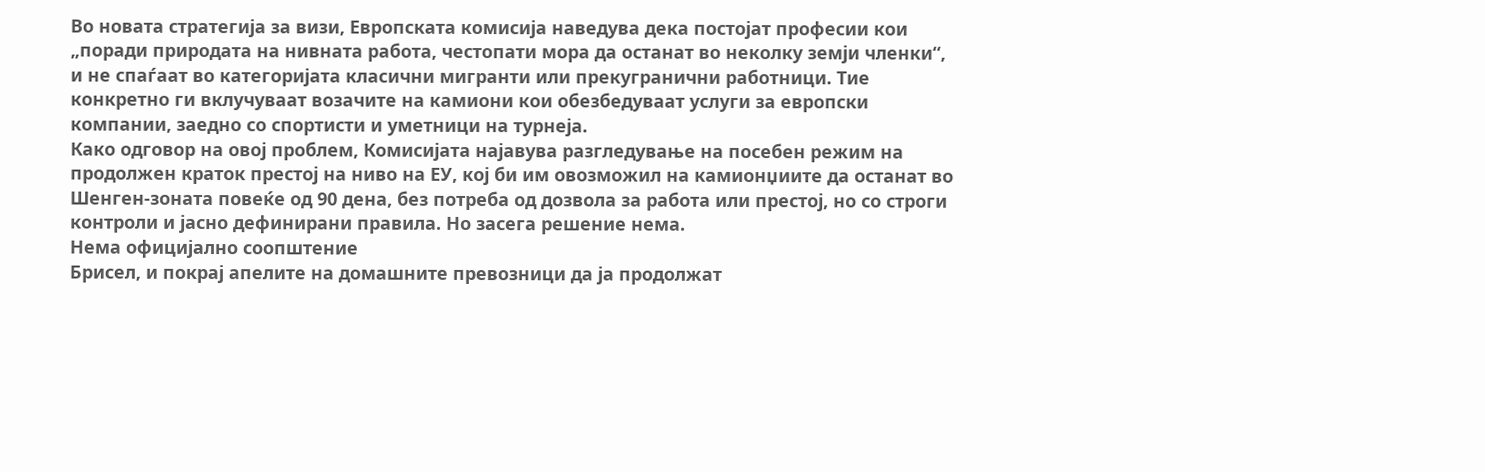Во новата стратегија за визи, Европската комисија наведува дека постојат професии кои „поради природата на нивната работа, честопати мора да останат во неколку земји членки“, и не спаѓаат во категоријата класични мигранти или прекугранични работници. Тие конкретно ги вклучуваат возачите на камиони кои обезбедуваат услуги за европски компании, заедно со спортисти и уметници на турнеја.
Како одговор на овој проблем, Комисијата најавува разгледување на посебен режим на продолжен краток престој на ниво на ЕУ, кој би им овозможил на камионџиите да останат во Шенген-зоната повеќе од 90 дена, без потреба од дозвола за работа или престој, но со строги контроли и јасно дефинирани правила. Но засега решение нема.
Нема официјално соопштение
Брисел, и покрај апелите на домашните превозници да ја продолжат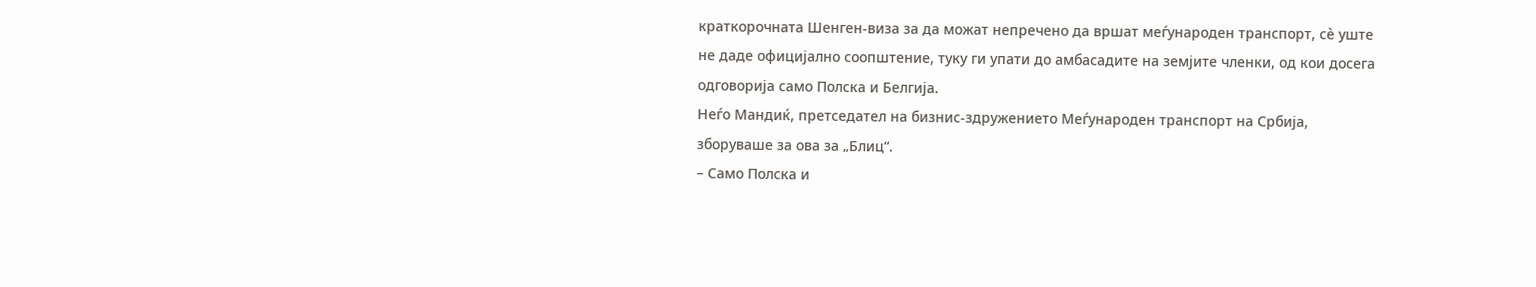краткорочната Шенген-виза за да можат непречено да вршат меѓународен транспорт, сè уште не даде официјално соопштение, туку ги упати до амбасадите на земјите членки, од кои досега одговорија само Полска и Белгија.
Неѓо Мандиќ, претседател на бизнис-здружението Меѓународен транспорт на Србија, зборуваше за ова за „Блиц“.
– Само Полска и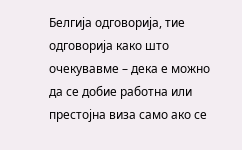Белгија одговорија, тие одговорија како што очекувавме – дека е можно да се добие работна или престојна виза само ако се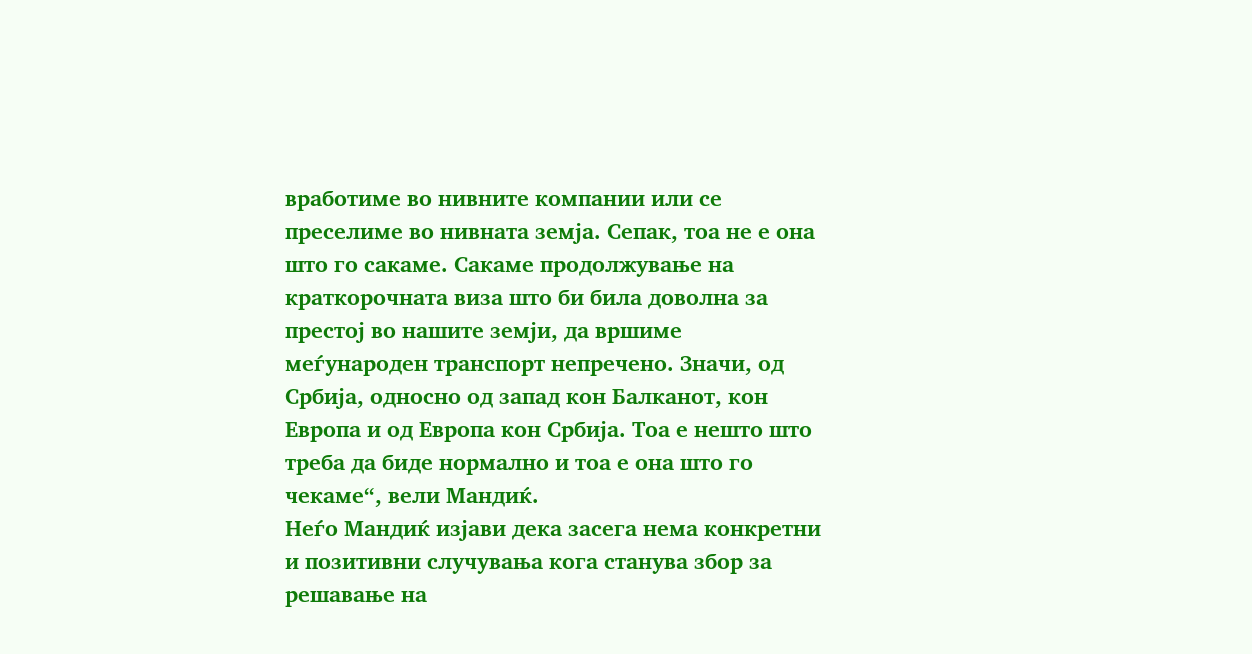вработиме во нивните компании или се преселиме во нивната земја. Сепак, тоа не е она што го сакаме. Сакаме продолжување на краткорочната виза што би била доволна за престој во нашите земји, да вршиме меѓународен транспорт непречено. Значи, од Србија, односно од запад кон Балканот, кон Европа и од Европа кон Србија. Тоа е нешто што треба да биде нормално и тоа е она што го чекаме“, вели Мандиќ.
Неѓо Мандиќ изјави дека засега нема конкретни и позитивни случувања кога станува збор за решавање на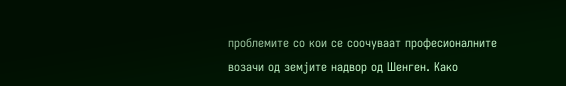проблемите со кои се соочуваат професионалните возачи од земјите надвор од Шенген. Како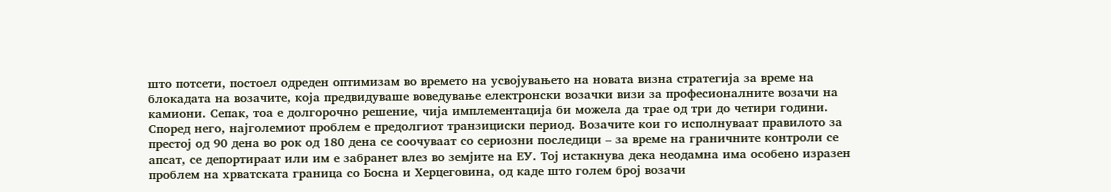што потсети, постоел одреден оптимизам во времето на усвојувањето на новата визна стратегија за време на блокадата на возачите, која предвидуваше воведување електронски возачки визи за професионалните возачи на камиони. Сепак, тоа е долгорочно решение, чија имплементација би можела да трае од три до четири години.
Според него, најголемиот проблем е предолгиот транзициски период. Возачите кои го исполнуваат правилото за престој од 90 дена во рок од 180 дена се соочуваат со сериозни последици – за време на граничните контроли се апсат, се депортираат или им е забранет влез во земјите на ЕУ. Тој истакнува дека неодамна има особено изразен проблем на хрватската граница со Босна и Херцеговина, од каде што голем број возачи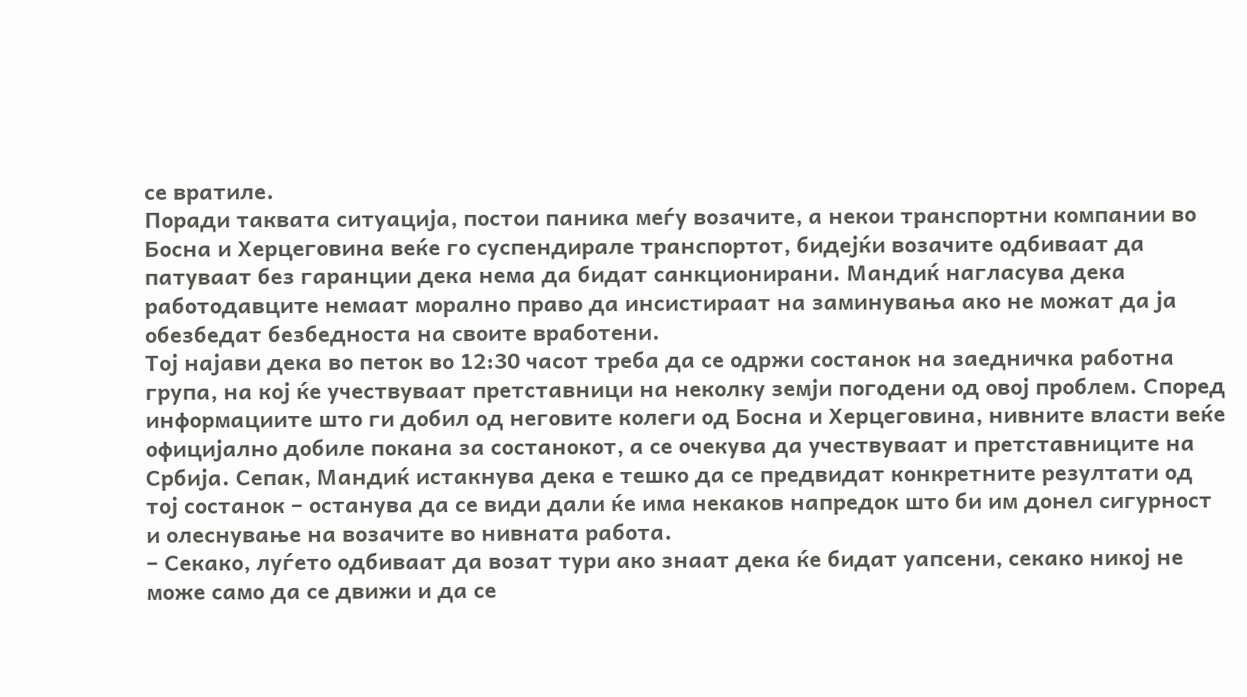се вратиле.
Поради таквата ситуација, постои паника меѓу возачите, а некои транспортни компании во Босна и Херцеговина веќе го суспендирале транспортот, бидејќи возачите одбиваат да патуваат без гаранции дека нема да бидат санкционирани. Мандиќ нагласува дека работодавците немаат морално право да инсистираат на заминувања ако не можат да ја обезбедат безбедноста на своите вработени.
Тој најави дека во петок во 12:30 часот треба да се одржи состанок на заедничка работна група, на кој ќе учествуваат претставници на неколку земји погодени од овој проблем. Според информациите што ги добил од неговите колеги од Босна и Херцеговина, нивните власти веќе официјално добиле покана за состанокот, а се очекува да учествуваат и претставниците на Србија. Сепак, Мандиќ истакнува дека е тешко да се предвидат конкретните резултати од тој состанок – останува да се види дали ќе има некаков напредок што би им донел сигурност и олеснување на возачите во нивната работа.
– Секако, луѓето одбиваат да возат тури ако знаат дека ќе бидат уапсени, секако никој не може само да се движи и да се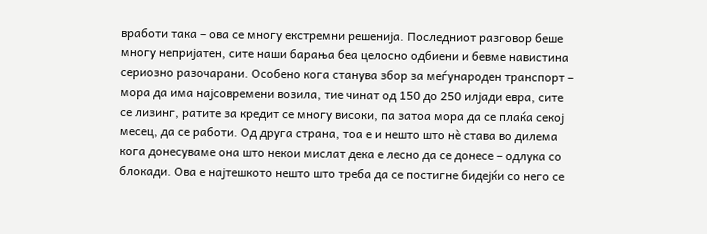вработи така – ова се многу екстремни решенија. Последниот разговор беше многу непријатен, сите наши барања беа целосно одбиени и бевме навистина сериозно разочарани. Особено кога станува збор за меѓународен транспорт – мора да има најсовремени возила, тие чинат од 150 до 250 илјади евра, сите се лизинг, ратите за кредит се многу високи, па затоа мора да се плаќа секој месец, да се работи. Од друга страна, тоа е и нешто што нè става во дилема кога донесуваме она што некои мислат дека е лесно да се донесе – одлука со блокади. Ова е најтешкото нешто што треба да се постигне бидејќи со него се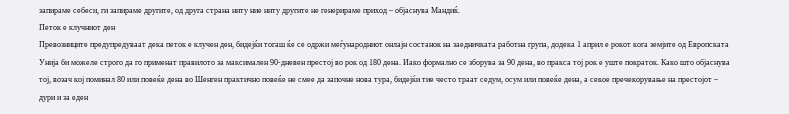запираме себеси, ги запираме другите, од друга страна ниту ние ниту другите не генерираме приход – објаснува Мандиќ.
Петок е клучниот ден
Превозниците предупредуваат дека петок е клучен ден, бидејќи тогаш ќе се одржи меѓународниот онлајн состанок на заедничката работна група, додека 1 април е рокот кога земјите од Европската Унија би можеле строго да го применат правилото за максимален 90-дневен престој во рок од 180 дена. Иако формално се зборува за 90 дена, во пракса тој рок е уште пократок. Како што објаснува тој, возач кој поминал 80 или повеќе дена во Шенген практично повеќе не смее да започне нова тура, бидејќи тие често траат седум, осум или повеќе дена, а секое пречекорување на престојот – дури и за еден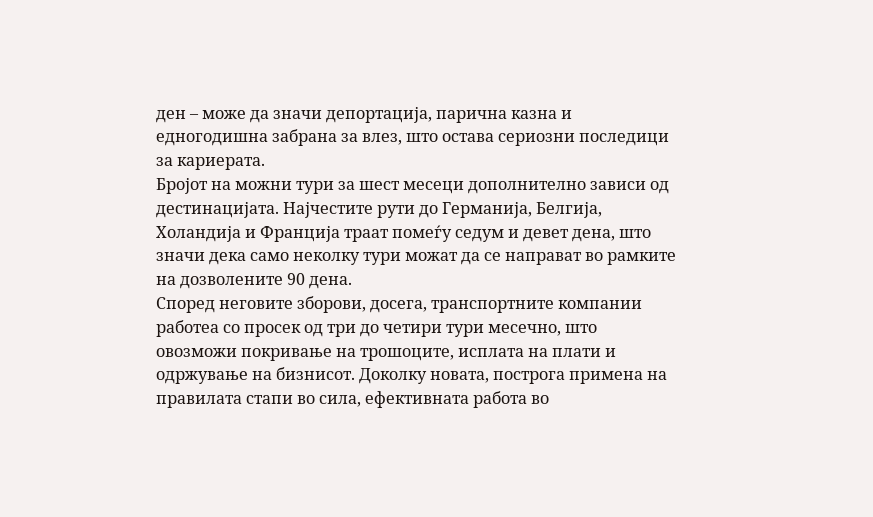ден – може да значи депортација, парична казна и едногодишна забрана за влез, што остава сериозни последици за кариерата.
Бројот на можни тури за шест месеци дополнително зависи од дестинацијата. Најчестите рути до Германија, Белгија, Холандија и Франција траат помеѓу седум и девет дена, што значи дека само неколку тури можат да се направат во рамките на дозволените 90 дена.
Според неговите зборови, досега, транспортните компании работеа со просек од три до четири тури месечно, што овозможи покривање на трошоците, исплата на плати и одржување на бизнисот. Доколку новата, построга примена на правилата стапи во сила, ефективната работа во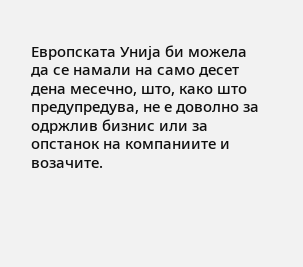Европската Унија би можела да се намали на само десет дена месечно, што, како што предупредува, не е доволно за одржлив бизнис или за опстанок на компаниите и возачите.